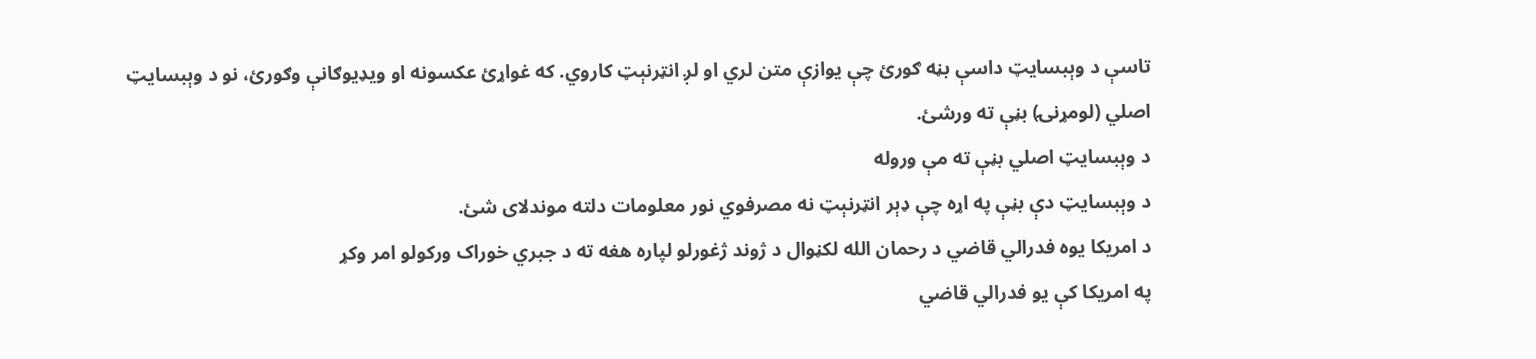تاسې د وېبسایټ داسې بڼه ګورئ چې یوازې متن لري او لږ انټرنېټ کاروي. که غواړئ عکسونه او ویډیوګانې وګورئ، نو د وېبسایټ اصلي (لومړنۍ) بڼې ته ورشئ.
د وېبسایټ اصلي بڼې ته مې وروله
د وېبسایټ دې بڼې په اړه چې ډېر انټرنېټ نه مصرفوي نور معلومات دلته موندلای شئ.
د امریکا یوه فدرالي قاضي د رحمان الله لکڼوال د ژوند ژغورلو لپاره هغه ته د جبري خوراک ورکولو امر وکړ
په امریکا کې یو فدرالي قاضي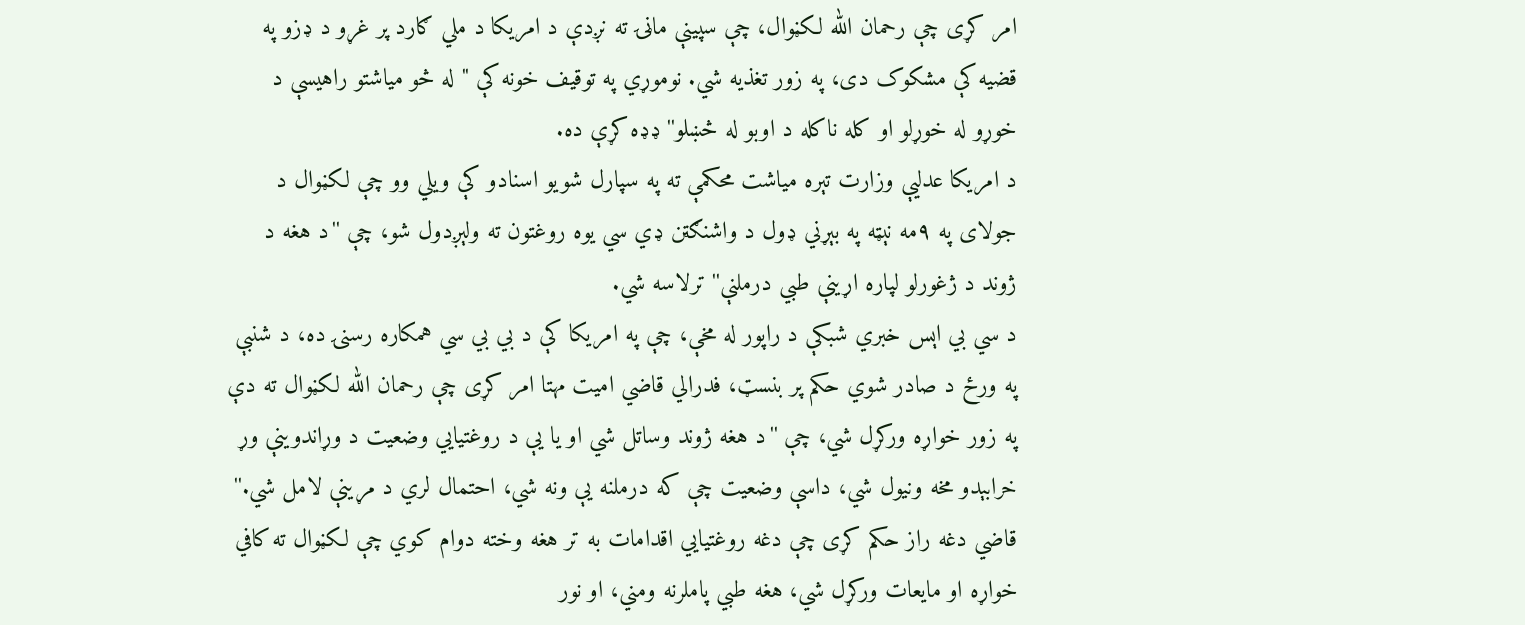امر کړی چې رحمان الله لکڼوال، چې سپینې ماڼۍ ته نږدې د امریکا د ملي ګارد پر غړو د ډزو په قضیه کې مشکوک دی، په زور تغذیه شي. نوموړي په توقیف خونه کې '' له څو میاشتو راهیسې د خوړو له خوړلو او کله ناکله د اوبو له څښلو'' ډډه کړې ده.
د امریکا عدلیې وزارت تېره میاشت محکمې ته په سپارل شویو اسنادو کې ویلي وو چې لکڼوال د جولای په ۹مه نېټه په بېړني ډول د واشنګټن ډي سي یوه روغتون ته ولېږدول شو، چې ''د هغه د ژوند د ژغورلو لپاره اړینې طبي درملنې'' ترلاسه شي.
د سي بي اېس خبري شبکې د راپور له مخې، چې په امریکا کې د بي بي سي همکاره رسنۍ ده، د شنبې په ورځ د صادر شوي حکم پر بنسټ، فدرالي قاضي امیت مهتا امر کړی چې رحمان الله لکڼوال ته دې په زور خواړه ورکړل شي، چې ''د هغه ژوند وساتل شي او یا یې د روغتیايي وضعیت د وړاندوینې وړ خرابېدو مخه ونیول شي، داسې وضعیت چې که درملنه یې ونه شي، احتمال لري د مړینې لامل شي.''
قاضي دغه راز حکم کړی چې دغه روغتیايي اقدامات به تر هغه وخته دوام کوي چې لکڼوال ته کافي خواړه او مایعات ورکړل شي، هغه طبي پاملرنه ومني، او نور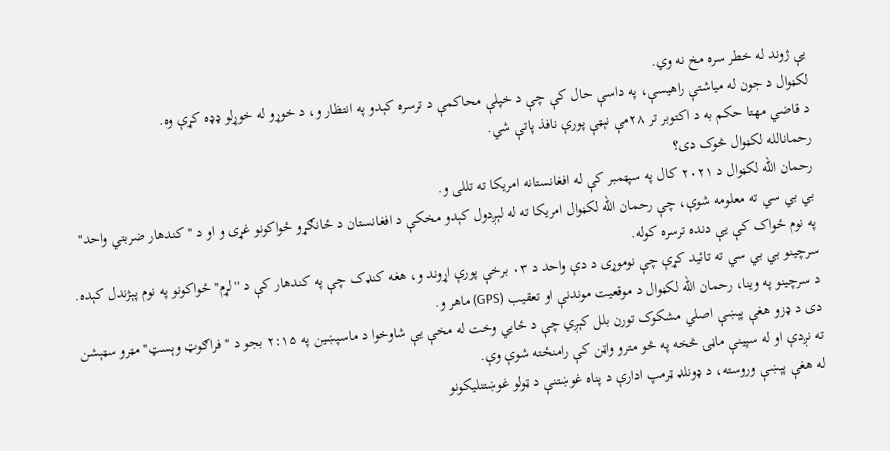یې ژوند له خطر سره مخ نه وي.
لکڼوال د جون له میاشتې راهیسې، په داسې حال کې چې د خپلې محاکمې د ترسره کېدو په انتظار و، د خوړو له خوړلو ډډه کړې وه.
د قاضي مهتا حکم به د اکتوبر تر ۲۸مې نېټې پورې نافذ پاتې شي.
رحمانالله لکڼوال څوک دی؟
رحمان الله لکڼوال د ۲۰۲۱ کال په سپټمبر کې له افغانستانه امریکا ته تللی و.
بي بي سي ته معلومه شوې، چې رحمان الله لکڼوال امریکا ته له لېږدول کېدو مخکې د افغانستان د ځانګړو ځواکونو غړی و او د ''کندهار ضربتي واحد'' په نوم ځواک کې یې دنده ترسره کوله.
سرچینو بي بي سي ته تائید کړې چې نوموړی د دې واحد د ۰۳ برخې پورې اړوند و، هغه کنډک چې په کندهار کې د ''لړم'' ځواکونو په نوم پېژندل کېده.
د سرچینو په وینا، رحمان الله لکڼوال د موقعیت موندنې او تعقیب (GPS) ماهر و.
دی د ډزو هغې پېښې اصلي مشکوک تورن بلل کېږي چې د ځایي وخت له مخې یې شاوخوا د ماسپښین په ۲:۱۵ بجو د ''فراګوټ وېسټ'' مټرو سټېشن ته نږدې او له سپینې ماڼۍ څخه په څو مترو واټن کې رامنځته شوې وې.
له هغې پېښې وروسته، د ډونلډ ټرمپ ادارې د پناه غوښتنې د ټولو غوښتنلیکونو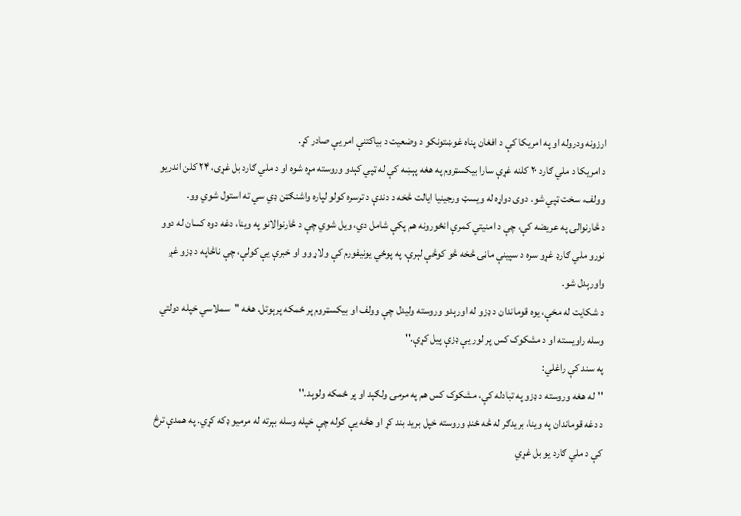ارزونه ودروله او په امریکا کې د افغان پناه غوښتونکو د وضعیت د بیاکتنې امر یې صادر کړ.
د امریکا د ملي ګارد ۲۰ کلنه غړې سارا بیکسټروم په هغه پېښه کې له ټپي کېدو وروسته مړه شوه او د ملي ګارد بل غړی، ۲۴ کلن اندریو وولف، سخت ټپي شو. دوی دواړه له ویسټ ورجینیا ایالت څخه د دندې د ترسره کولو لپاره واشنګټن ډي سي ته استول شوي وو.
د څارنوالۍ په عریضه کې، چې د امنیتي کمرې انځورونه هم پکې شامل دي، ویل شوي چې د څارنوالانو په وینا، دغه دوه کسان له دوو نورو ملي ګارډ غړو سره د سپینې ماڼۍ څخه څو کوڅې لېرې، په پوځي یونیفورم کې ولاړ وو او خبرې یې کولې، چې ناڅاپه د ډزو غږ واورېدل شو.
د شکایت له مخې، یوه قوماندان د ډزو له اورېدو وروسته ولیدل چې وولف او بیکسټروم پر ځمکه پرېوتل. هغه ''سملاسي خپله دولتي وسله راویسته او د مشکوک کس پر لور یې ډزې پیل کړې.''
په سند کې راغلي:
''له هغه وروسته د ډزو په تبادله کې، مشکوک کس هم په مرمۍ ولګېد او پر ځمکه ولوېد.''
د دغه قوماندان په وینا، بریدګر له څه ځنډ وروسته خپل برید بند کړ او هڅه یې کوله چې خپله وسله بېرته له مرمیو ډکه کړي. په همدې ترڅ کې د ملي ګارد یو بل غړي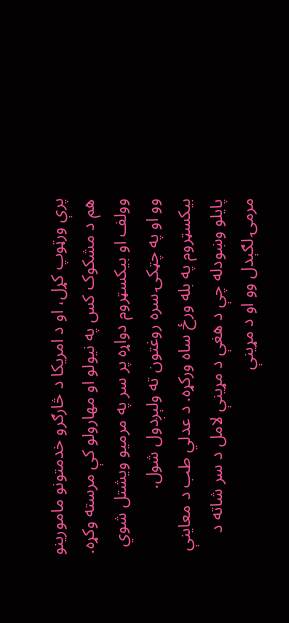پرې ورټوپ کړل، او د امریکا د څارګرو خدمتونو مامورینو هم د مشکوک کس په نیولو او مهارولو کې مرسته وکړه.
وولف او بیکسټروم دواړه پر سر په مرمیو ویشتل شوي وو او په چټکۍ سره روغتون ته ولېږدول شول.
بیکسټروم په بله ورځ ساه ورکړه. د عدلي طب د معاینې پایلو وښودله چې د هغې د مړینې لامل د سر شاته د مرمۍ لګېدل وو او د مړینې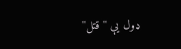ډول یې ''قتل''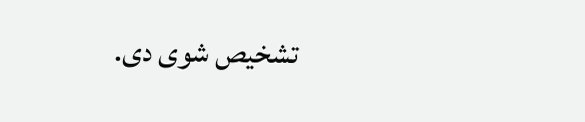تشخیص شوی دی.